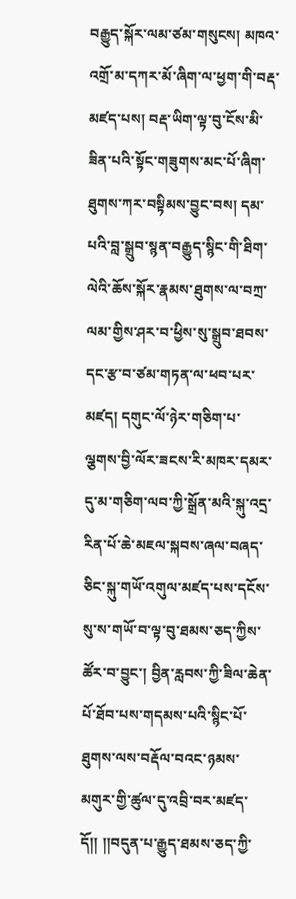བརྒྱུད་སྐོར་ལམ་ཙམ་གསུངས། མཁའ་འགྲོ་མ་དཀར་མོ་ཞིག་ལ་ཕྱག་གི་བརྡ་མཛད་པས། བརྡ་ཡིག་ལྟ་བུ་ངོས་མི་ཟིན་པའི་སྟོང་གཟུགས་མང་པོ་ཞིག་ཐུགས་ཀར་བསྟིམས་བྱུང་བས། དམ་པའི་བླ་སྒྲུབ་སྙན་བརྒྱུད་སྙིང་གི་ཐིག་ལེའི་ཆོས་སྐོར་རྣམས་ཐུགས་ལ་བཀྲ་ལམ་གྱིས་ཤར་བ་ཕྱིས་སུ་སྒྲུབ་ཐབས་དང་རྩ་བ་ཙམ་གཏན་ལ་ཕབ་པར་མཛད། དགུང་ལོ་ཉེར་གཅིག་པ་ལྕགས་བྱི་ལོར་ཟངས་རི་མཁར་དམར་དུ་མ་གཅིག་ལབ་ཀྱི་སྒྲོན་མའི་སྐུ་འདྲ་རིན་པོ་ཆེ་མཇལ་སྐབས་ཞལ་བཞད་ཅིང་སྐུ་གཡོ་འགུལ་མཛད་པས་དངོས་སུ་ས་གཡོ་བ་ལྟ་བུ་ཐམས་ཅད་ཀྱིས་ཚོར་བ་བྱུང་། བྱིན་རླབས་ཀྱི་ཟིལ་ཆེན་པོ་ཐོབ་པས་གདམས་པའི་སྙིང་པོ་ཐུགས་ལས་བརྡོལ་བའང་ཉམས་མགུར་གྱི་ཚུལ་དུ་འབྲི་བར་མཛད་དོ།། །།བདུན་པ་རྒྱུད་ཐམས་ཅད་ཀྱི་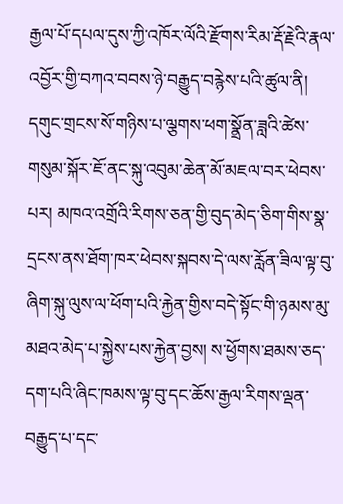རྒྱལ་པོ་དཔལ་དུས་ཀྱི་འཁོར་ལོའི་རྫོགས་རིམ་རྡོ་རྗེའི་རྣལ་འབྱོར་གྱི་བཀའ་བབས་ཉེ་བརྒྱུད་བརྙེས་པའི་ཚུལ་ནི། དགུང་གྲངས་སོ་གཉིས་པ་ལྕགས་ཕག་སྣྲོན་ཟླའི་ཚེས་གསུམ་སྐོར་ཇོ་ནང་སྐུ་འབུམ་ཆེན་མོ་མཇལ་བར་ཕེབས་པར། མཁའ་འགྲོའི་རིགས་ཅན་གྱི་བུད་མེད་ཅིག་གིས་སྣ་དྲངས་ནས་ཐོག་ཁར་ཕེབས་སྐབས་དེ་ལས་རློན་ཟིལ་ལྟ་བུ་ཞིག་སྐུ་ལུས་ལ་ཕོག་པའི་རྐྱེན་གྱིས་བདེ་སྟོང་གི་ཉམས་མུ་མཐའ་མེད་པ་སྐྱེས་པས་རྐྱེན་བྱས། ས་ཕྱོགས་ཐམས་ཅད་དག་པའི་ཞིང་ཁམས་ལྟ་བུ་དང་ཆོས་རྒྱལ་རིགས་ལྡན་བརྒྱུད་པ་དང་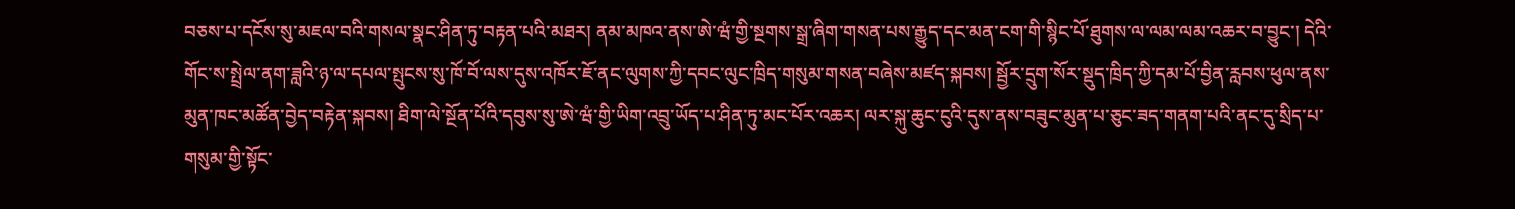བཅས་པ་དངོས་སུ་མཇལ་བའི་གསལ་སྣང་ཤིན་ཏུ་བརྟན་པའི་མཐར། ནམ་མཁའ་ནས་ཨེ་ཝཾ་གྱི་སྔགས་སྒྲ་ཞིག་གསན་པས་རྒྱུད་དང་མན་ངག་གི་སྙིང་པོ་ཐུགས་ལ་ལམ་ལམ་འཆར་བ་བྱུང་། དེའི་གོང་ས་སྤྲེལ་ནག་ཟླའི་ཉ་ལ་དཔལ་སྤུངས་སུ་ཁོ་བོ་ལས་དུས་འཁོར་ཇོ་ནང་ལུགས་ཀྱི་དབང་ལུང་ཁྲིད་གསུམ་གསན་བཞེས་མཛད་སྐབས། སྦྱོར་དྲུག་སོར་སྡུད་ཁྲིད་ཀྱི་དམ་པོ་བྱིན་རླབས་ཕུལ་ནས་མུན་ཁང་མཚོན་བྱེད་བརྟེན་སྐབས། ཐིག་ལེ་སྔོན་པོའི་དབུས་སུ་ཨེ་ཝཾ་གྱི་ཡིག་འབྲུ་ཡོད་པ་ཤིན་ཏུ་མང་པོར་འཆར། ལར་སྐུ་ཆུང་ངུའི་དུས་ནས་བཟུང་མུན་པ་ཅུང་ཟད་གནག་པའི་ནང་དུ་སྲིད་པ་གསུམ་གྱི་སྟོང་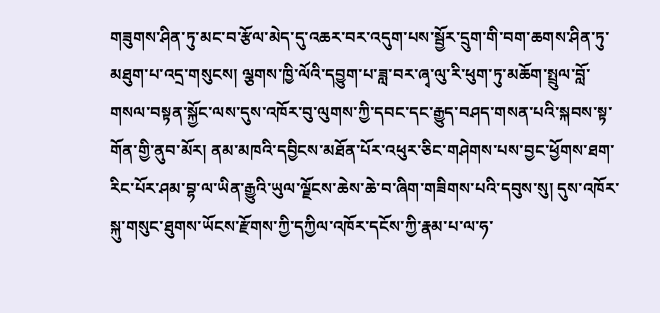གཟུགས་ཤིན་ཏུ་མང་བ་རྩོལ་མེད་དུ་འཆར་བར་འདུག་པས་སྦྱོར་དྲུག་གི་བག་ཆགས་ཤིན་ཏུ་མཐུག་པ་འདྲ་གསུངས། ལྕགས་ཁྱི་ལོའི་དབྱུག་པ་ཟླ་བར་ཞྭ་ལུ་རི་ཕུག་ཏུ་མཆོག་སྤྲུལ་བློ་གསལ་བསྟན་སྐྱོང་ལས་དུས་འཁོར་བུ་ལུགས་ཀྱི་དབང་དང་རྒྱུད་བཤད་གསན་པའི་སྐབས་སྟ་གོན་གྱི་ནུབ་མོར། ནམ་མཁའི་དབྱིངས་མཐོན་པོར་འཕུར་ཅིང་གཤེགས་པས་བྱང་ཕྱོགས་ཐག་རིང་པོར་ཤམ་བྷ་ལ་ཡིན་རྒྱུའི་ཡུལ་ལྗོངས་ཆེས་ཆེ་བ་ཞིག་གཟིགས་པའི་དབུས་སུ། དུས་འཁོར་སྐུ་གསུང་ཐུགས་ཡོངས་རྫོགས་ཀྱི་དཀྱིལ་འཁོར་དངོས་ཀྱི་རྣམ་པ་ལ་ཧ་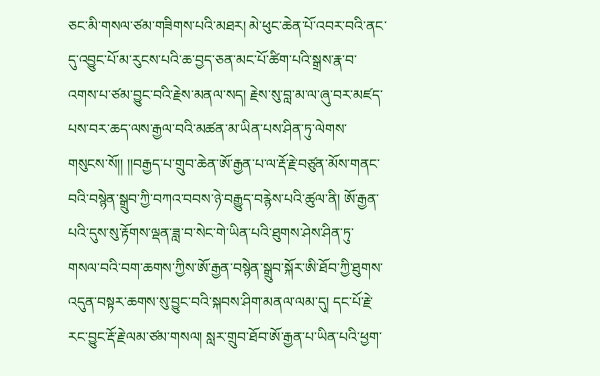ཅང་མི་གསལ་ཙམ་གཟིགས་པའི་མཐར། མེ་ཕུང་ཆེན་པོ་འབར་བའི་ནང་དུ་འབྱུང་པོ་མ་རུངས་པའི་ཆ་བྱད་ཅན་མང་པོ་ཚིག་པའི་སྒྲས་རྣ་བ་འགས་པ་ཙམ་བྱུང་བའི་རྗེས་མནལ་སད། རྗེས་སུ་བླ་མ་ལ་ཞུ་བར་མཛད་པས་བར་ཆད་ལས་རྒྱལ་བའི་མཚན་མ་ཡིན་པས་ཤིན་ཏུ་ལེགས་གསུངས་སོ།། །།བརྒྱད་པ་གྲུབ་ཆེན་ཨོ་རྒྱན་པ་ལ་རྡོ་རྗེ་བཙུན་མོས་གནང་བའི་བསྙེན་སྒྲུབ་ཀྱི་བཀའ་བབས་ཉེ་བརྒྱུད་བརྙེས་པའི་ཚུལ་ནི། ཨོ་རྒྱན་པའི་དུས་སུ་རྟོགས་ལྡན་ཟླ་བ་སེང་གེ་ཡིན་པའི་ཐུགས་ཤེས་ཤིན་ཏུ་གསལ་བའི་བག་ཆགས་ཀྱིས་ཨོ་རྒྱན་བསྙེན་སྒྲུབ་སྐོར་ཨི་ཐོབ་ཀྱི་ཐུགས་འདུན་བསྟར་ཆགས་སུ་བྱུང་བའི་སྐབས་ཤིག་མནལ་ལམ་དུ། དང་པོ་རྗེ་རང་བྱུང་རྡོ་རྗེ་ལམ་ཙམ་གསལ། སླར་གྲུབ་ཐོབ་ཨོ་རྒྱན་པ་ཡིན་པའི་ཕྱག་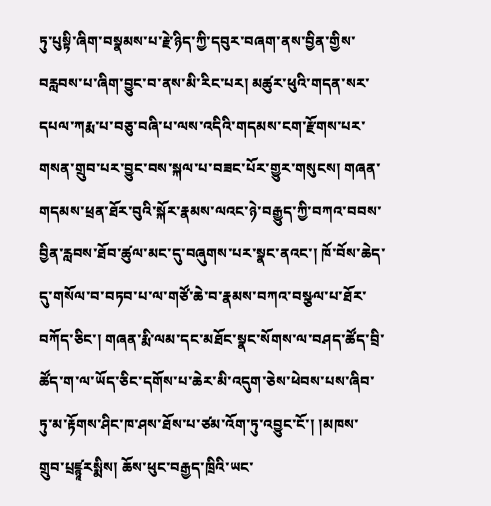ཏུ་པུསྟི་ཞིག་བསྣམས་པ་རྗེ་ཉིད་ཀྱི་དབུར་བཞག་ནས་བྱིན་གྱིས་བརླབས་པ་ཞིག་བྱུང་བ་ནས་མི་རིང་པར། མཚུར་ཕུའི་གདན་སར་དཔལ་ཀརྨ་པ་བཅུ་བཞི་པ་ལས་འདིའི་གདམས་ངག་རྫོགས་པར་གསན་གྲུབ་པར་བྱུང་བས་སྐལ་པ་བཟང་པོར་གྱུར་གསུངས། གཞན་གདམས་ཕྲན་ཐོར་བུའི་སྐོར་རྣམས་ལའང་ཉེ་བརྒྱུད་ཀྱི་བཀའ་བབས་བྱིན་རླབས་ཐོབ་ཚུལ་མང་དུ་བཞུགས་པར་སྣང་ནའང་། ཁོ་བོས་ཆེད་དུ་གསོལ་བ་བཏབ་པ་ལ་གཙོ་ཆེ་བ་རྣམས་བཀའ་བསྩལ་པ་ཐོར་བཀོད་ཅིང་། གཞན་རྨི་ལམ་དང་མཐོང་སྣང་སོགས་ལ་བཤད་ཚོད་བྲི་ཚོད་ག་ལ་ཡོད་ཅིང་དགོས་པ་ཆེར་མི་འདུག་ཅེས་ཕེབས་པས་ཞིབ་ཏུ་མ་རྟོགས་ཤིང་ཁ་ཤས་ཐོས་པ་ཙམ་འོག་ཏུ་འབྱུང་ངོ་། །མཁས་གྲུབ་པྲཛྙཱརསྨིས། ཆོས་ཕུང་བརྒྱད་ཁྲིའི་ཡང་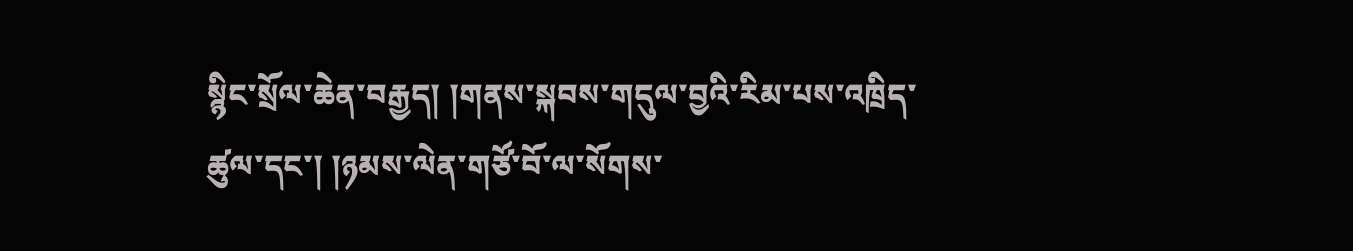སྙིང་སྲོལ་ཆེན་བརྒྱད། །གནས་སྐབས་གདུལ་བྱའི་རིམ་པས་འཁྲིད་ཚུལ་དང་། །ཉམས་ལེན་གཙོ་བོ་ལ་སོགས་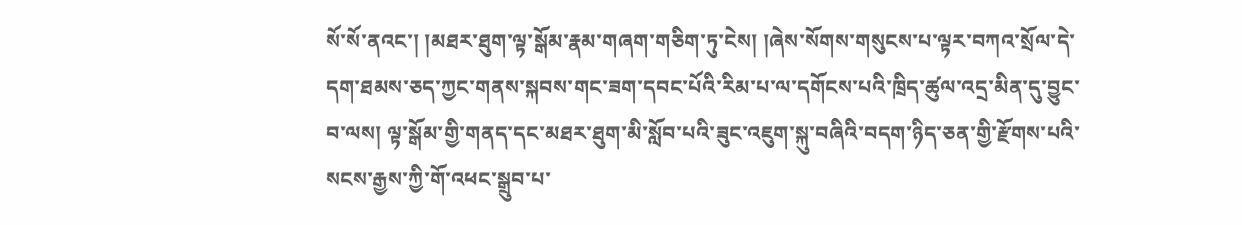སོ་སོ་ནའང་། །མཐར་ཐུག་ལྟ་སྒོམ་རྣམ་གཞག་གཅིག་ཏུ་ངེས། །ཞེས་སོགས་གསུངས་པ་ལྟར་བཀའ་སྲོལ་དེ་དག་ཐམས་ཅད་ཀྱང་གནས་སྐབས་གང་ཟག་དབང་པོའི་རིམ་པ་ལ་དགོངས་པའི་ཁྲིད་ཚུལ་འདྲ་མིན་དུ་བྱུང་བ་ལས། ལྟ་སྒོམ་གྱི་གནད་དང་མཐར་ཐུག་མི་སློབ་པའི་ཟུང་འཇུག་སྐུ་བཞིའི་བདག་ཉིད་ཅན་གྱི་རྫོགས་པའི་སངས་རྒྱས་ཀྱི་གོ་འཕང་སྒྲུབ་པ་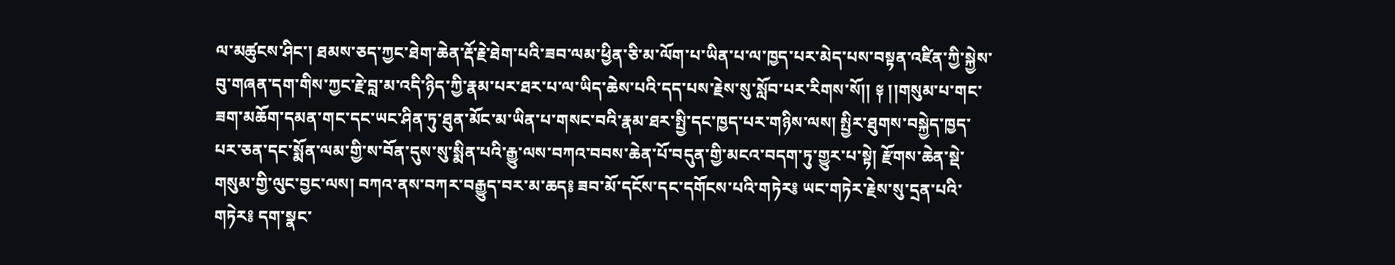ལ་མཚུངས་ཤིང་། ཐམས་ཅད་ཀྱང་ཐེག་ཆེན་རྡོ་རྗེ་ཐེག་པའི་ཟབ་ལམ་ཕྱིན་ཅི་མ་ལོག་པ་ཡིན་པ་ལ་ཁྱད་པར་མེད་པས་བསྟན་འཛིན་ཀྱི་སྐྱེས་བུ་གཞན་དག་གིས་ཀྱང་རྗེ་བླ་མ་འདི་ཉིད་ཀྱི་རྣམ་པར་ཐར་པ་ལ་ཡིད་ཆེས་པའི་དད་པས་རྗེས་སུ་སློབ་པར་རིགས་སོ།། ༈ །།གསུམ་པ་གང་ཟག་མཆོག་དམན་གང་དང་ཡང་ཤིན་ཏུ་ཐུན་མོང་མ་ཡིན་པ་གསང་བའི་རྣམ་ཐར་སྤྱི་དང་ཁྱད་པར་གཉིས་ལས། སྤྱིར་ཐུགས་བསྐྱེད་ཁྱད་པར་ཅན་དང་སྨོན་ལམ་གྱི་ས་བོན་དུས་སུ་སྨིན་པའི་རྒྱུ་ལས་བཀའ་བབས་ཆེན་པོ་བདུན་གྱི་མངའ་བདག་ཏུ་གྱུར་པ་སྟེ། རྫོགས་ཆེན་སྡེ་གསུམ་གྱི་ལུང་བྱང་ལས། བཀའ་ནས་བཀར་བརྒྱུད་བར་མ་ཆད༔ ཟབ་མོ་དངོས་དང་དགོངས་པའི་གཏེར༔ ཡང་གཏེར་རྗེས་སུ་དྲན་པའི་གཏེར༔ དག་སྣང་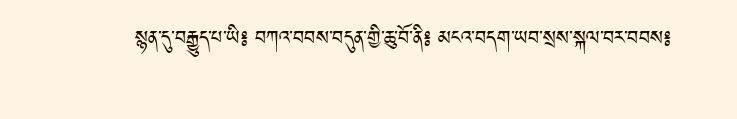སྙན་དུ་བརྒྱུད་པ་ཡི༔ བཀའ་བབས་བདུན་གྱི་ཆུ་བོ་ནི༔ མངའ་བདག་ཡབ་སྲས་སྐལ་བར་བབས༔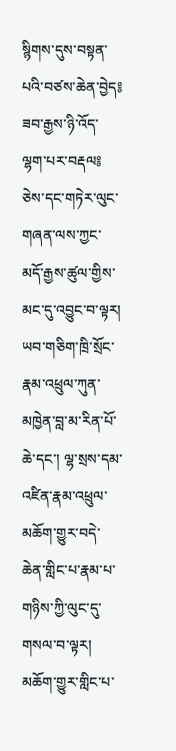སྙིགས་དུས་བསྟན་པའི་བཙས་ཆེན་བྱེད༔ ཟབ་རྒྱས་ཉི་འོད་ལྷག་པར་བརྡལ༔ ཅེས་དང་གཏེར་ལུང་གཞན་ལས་ཀྱང་མདོ་རྒྱས་ཚུལ་གྱིས་མང་དུ་འབྱུང་བ་ལྟར། ཡབ་གཅིག་ཁྲི་སྲོང་རྣམ་འཕྲུལ་ཀུན་མཁྱེན་བླ་མ་རིན་པོ་ཆེ་དང་། ལྷ་སྲས་དམ་འཛིན་རྣམ་འཕྲུལ་མཆོག་གྱུར་བདེ་ཆེན་གླིང་པ་རྣམ་པ་གཉིས་ཀྱི་ལུང་དུ་གསལ་བ་ལྟར། མཆོག་གྱུར་གླིང་པ་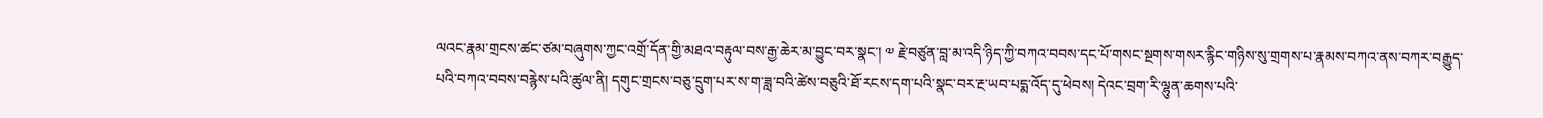ལའང་རྣམ་གྲངས་ཚང་ཙམ་བཞུགས་ཀྱང་འགྲོ་དོན་གྱི་མཐའ་བརྟུལ་བས་རྒྱ་ཆེར་མ་བྱུང་བར་སྣང་། ༧ རྗེ་བཙུན་བླ་མ་འདི་ཉིད་ཀྱི་བཀའ་བབས་དང་པོ་གསང་སྔགས་གསར་རྙིང་གཉིས་སུ་གྲགས་པ་རྣམས་བཀའ་ནས་བཀར་བརྒྱུད་པའི་བཀའ་བབས་བརྙེས་པའི་ཚུལ་ནི། དགུང་གྲངས་བཅུ་དྲུག་པར་ས་ག་ཟླ་བའི་ཚེས་བཅུའི་ཐོ་རངས་དག་པའི་སྣང་བར་རྔ་ཡབ་པདྨ་འོད་དུ་ཕེབས། དེའང་བྲག་རི་ལྷུན་ཆགས་པའི་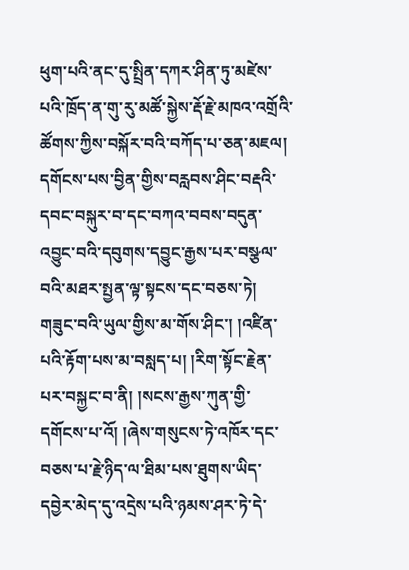ཕུག་པའི་ནང་དུ་སྤྲིན་དཀར་ཤིན་ཏུ་མཛེས་པའི་ཁྲོད་ན་གུ་རུ་མཚོ་སྐྱེས་རྡོ་རྗེ་མཁའ་འགྲོའི་ཚོགས་ཀྱིས་བསྐོར་བའི་བཀོད་པ་ཅན་མཇལ། དགོངས་པས་བྱིན་གྱིས་བརླབས་ཤིང་བརྡའི་དབང་བསྐུར་བ་དང་བཀའ་བབས་བདུན་འབྱུང་བའི་དབུགས་དབྱུང་རྒྱས་པར་བསྩལ་བའི་མཐར་སྤྱན་ལྟ་སྟངས་དང་བཅས་ཏེ། གཟུང་བའི་ཡུལ་གྱིས་མ་གོས་ཤིང་། །འཛིན་པའི་རྟོག་པས་མ་བསླད་པ། །རིག་སྟོང་རྗེན་པར་བསྐྱང་བ་ནི། །སངས་རྒྱས་ཀུན་གྱི་དགོངས་པ་འོ། །ཞེས་གསུངས་ཏེ་འཁོར་དང་བཅས་པ་རྗེ་ཉིད་ལ་ཐིམ་པས་ཐུགས་ཡིད་དབྱེར་མེད་དུ་འདྲེས་པའི་ཉམས་ཤར་ཏེ་དེ་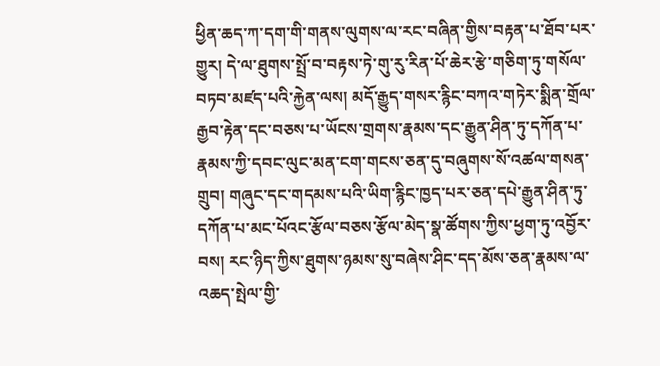ཕྱིན་ཆད་ཀ་དག་གི་གནས་ལུགས་ལ་རང་བཞིན་གྱིས་བརྟན་པ་ཐོབ་པར་གྱུར། དེ་ལ་ཐུགས་སྤྲོ་བ་བརྟས་ཏེ་གུ་རུ་རིན་པོ་ཆེར་རྩེ་གཅིག་ཏུ་གསོལ་བཏབ་མཛད་པའི་རྐྱེན་ལས། མདོ་རྒྱུད་གསར་རྙིང་བཀའ་གཏེར་སྨིན་གྲོལ་རྒྱབ་རྟེན་དང་བཅས་པ་ཡོངས་གྲགས་རྣམས་དང་རྒྱུན་ཤིན་ཏུ་དཀོན་པ་རྣམས་ཀྱི་དབང་ལུང་མན་ངག་གངས་ཅན་དུ་བཞུགས་སོ་འཚལ་གསན་གྲུབ། གཞུང་དང་གདམས་པའི་ཡིག་རྙིང་ཁྱད་པར་ཅན་དཔེ་རྒྱུན་ཤིན་ཏུ་དཀོན་པ་མང་པོའང་རྩོལ་བཅས་རྩོལ་མེད་སྣ་ཚོགས་ཀྱིས་ཕྱག་ཏུ་འབྱོར་བས། རང་ཉིད་ཀྱིས་ཐུགས་ཉམས་སུ་བཞེས་ཤིང་དད་མོས་ཅན་རྣམས་ལ་འཆད་སྤེལ་གྱི་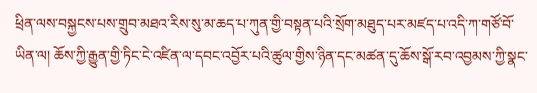ཕྲིན་ལས་བསྐྱངས་པས་གྲུབ་མཐའ་རིས་སུ་མ་ཆད་པ་ཀུན་གྱི་བསྟན་པའི་སྲོག་མཐུད་པར་མཛད་པ་འདི་ཀ་གཙོ་བོ་ཡིན་ལ། ཆོས་ཀྱི་རྒྱུན་གྱི་ཏིང་ངེ་འཛིན་ལ་དབང་འབྱོར་པའི་ཚུལ་གྱིས་ཉིན་དང་མཚན་དུ་ཆོས་སྒོ་རབ་འབྱམས་ཀྱི་སྣང་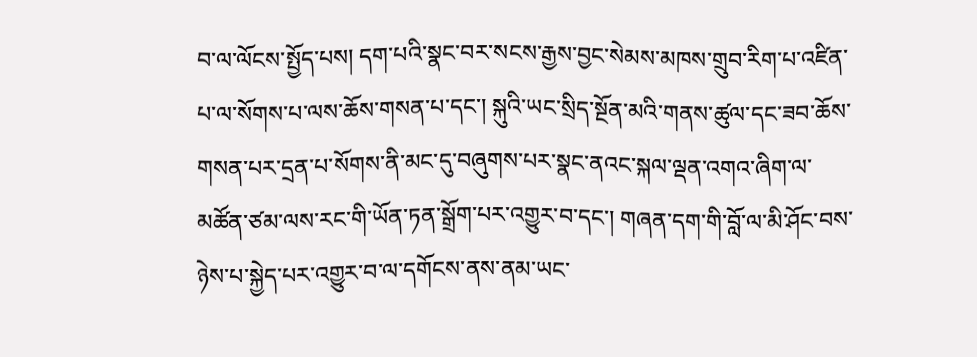བ་ལ་ལོངས་སྤྱོད་པས། དག་པའི་སྣང་བར་སངས་རྒྱས་བྱང་སེམས་མཁས་གྲུབ་རིག་པ་འཛིན་པ་ལ་སོགས་པ་ལས་ཆོས་གསན་པ་དང་། སྐུའི་ཡང་སྲིད་སྔོན་མའི་གནས་ཚུལ་དང་ཟབ་ཆོས་གསན་པར་དྲན་པ་སོགས་ནི་མང་དུ་བཞུགས་པར་སྣང་ནའང་སྐལ་ལྡན་འགའ་ཞིག་ལ་མཚོན་ཙམ་ལས་རང་གི་ཡོན་ཏན་སྒྲོག་པར་འགྱུར་བ་དང་། གཞན་དག་གི་བློ་ལ་མི་ཤོང་བས་ཉེས་པ་སྐྱེད་པར་འགྱུར་བ་ལ་དགོངས་ནས་ནམ་ཡང་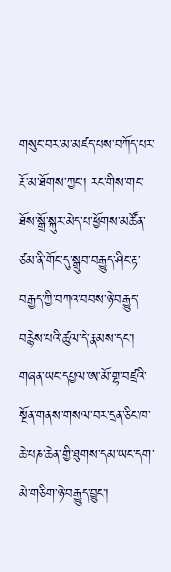གསུང་བར་མ་མཛད་པས་བཀོད་པར་རྔོ་མ་ཐོགས་ཀྱང་། རང་གིས་གང་ཐོས་སྒྲོ་སྐུར་མེད་པ་ཕྱོགས་མཚོན་ཙམ་ནི་གོང་དུ་སྒྲུབ་བརྒྱུད་ཤིང་རྟ་བརྒྱད་ཀྱི་བཀའ་བབས་ཉེ་བརྒྱུད་བརྙེས་པའི་ཚུལ་དེ་རྣམས་དང་། གཞན་ཡང་དཔྱལ་ཨ་མོ་གྷ་བཛྲའི་སྔོན་གནས་གསལ་བར་དྲན་ཅིང་ཁ་ཆེ་པཎ་ཆེན་གྱི་ཐུགས་དམ་ཡང་དག་མེ་གཅིག་ཉེ་བརྒྱུད་བྱུང་།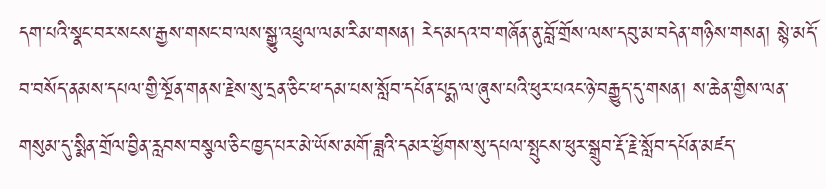དག་པའི་སྣང་བར་སངས་རྒྱས་གསང་བ་ལས་སྒྱུ་འཕྲུལ་ལམ་རིམ་གསན། རེད་མདའ་བ་གཞོན་ནུ་བློ་གྲོས་ལས་དབུ་མ་བདེན་གཉིས་གསན། སྙེ་མདོ་བ་བསོད་ནམས་དཔལ་གྱི་སྔོན་གནས་རྗེས་སུ་དྲན་ཅིང་ཕ་དམ་པས་སློབ་དཔོན་པདྨ་ལ་ཞུས་པའི་ཕུར་པའང་ཉེ་བརྒྱུད་དུ་གསན། ས་ཆེན་གྱིས་ལན་གསུམ་དུ་སྨིན་གྲོལ་བྱིན་རླབས་བསྩལ་ཅིང་ཁྱད་པར་མེ་ཡོས་མགོ་ཟླའི་དམར་ཕྱོགས་སུ་དཔལ་སྤུངས་ཕུར་སྒྲུབ་རྡོ་རྗེ་སློབ་དཔོན་མཛད་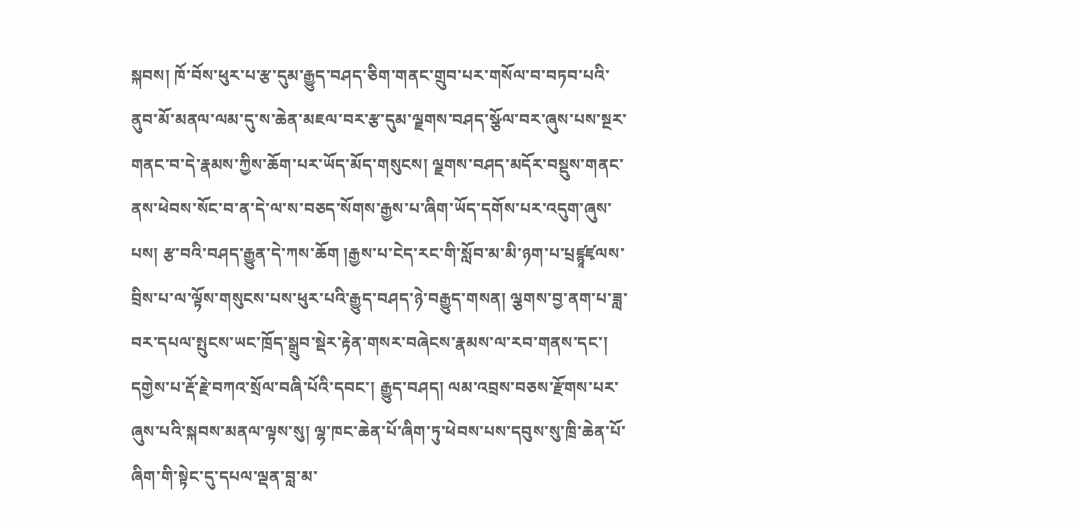སྐབས། ཁོ་བོས་ཕུར་པ་རྩ་དུམ་རྒྱུད་བཤད་ཅིག་གནང་གྲུབ་པར་གསོལ་བ་བཏབ་པའི་ནུབ་མོ་མནལ་ལམ་དུ་ས་ཆེན་མཇལ་བར་རྩ་དུམ་ལྗགས་བཤད་སྩོལ་བར་ཞུས་པས་སྔར་གནང་བ་དེ་རྣམས་ཀྱིས་ཆོག་པར་ཡོད་མོད་གསུངས། ལྗགས་བཤད་མདོར་བསྡུས་གནང་ནས་ཕེབས་སོང་བ་ན་དེ་ལ་ས་བཅད་སོགས་རྒྱས་པ་ཞིག་ཡོད་དགོས་པར་འདུག་ཞུས་པས། རྩ་བའི་བཤད་རྒྱུན་དེ་ཀས་ཆོག །རྒྱས་པ་ངེད་རང་གི་སློབ་མ་མི་ཉག་པ་པྲཛྙཱཛྭལས་བྲིས་པ་ལ་ལྟོས་གསུངས་པས་ཕུར་པའི་རྒྱུད་བཤད་ཉེ་བརྒྱུད་གསན། ལྕགས་བྱ་ནག་པ་ཟླ་བར་དཔལ་སྤུངས་ཡང་ཁྲོད་སྒྲུབ་སྡེར་རྟེན་གསར་བཞེངས་རྣམས་ལ་རབ་གནས་དང་། དགྱེས་པ་རྡོ་རྗེ་བཀའ་སྲོལ་བཞི་པོའི་དབང་། རྒྱུད་བཤད། ལམ་འབྲས་བཅས་རྫོགས་པར་ཞུས་པའི་སྐབས་མནལ་ལྟས་སུ། ལྷ་ཁང་ཆེན་པོ་ཞིག་ཏུ་ཕེབས་པས་དབུས་སུ་ཁྲི་ཆེན་པོ་ཞིག་གི་སྟེང་དུ་དཔལ་ལྡན་བླ་མ་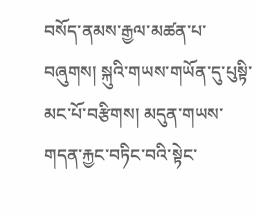བསོད་ནམས་རྒྱལ་མཚན་པ་བཞུགས། སྐུའི་གཡས་གཡོན་དུ་པུསྟི་མང་པོ་བརྩིགས། མདུན་གཡས་གདན་རྐྱང་བཏིང་བའི་སྟེང་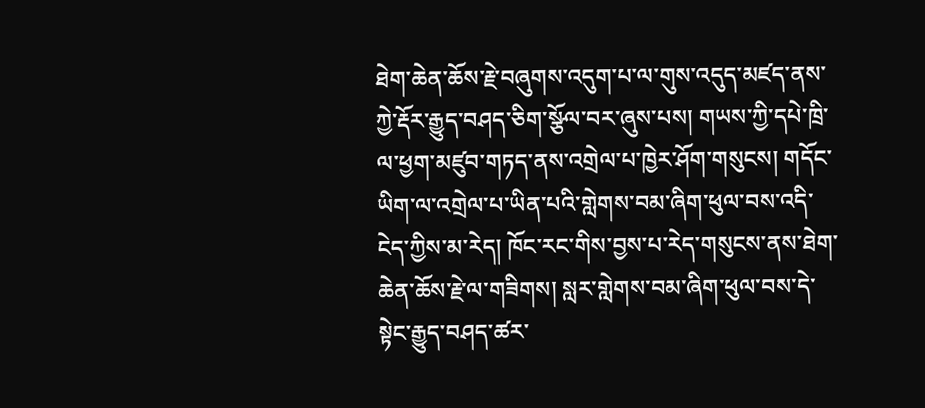ཐེག་ཆེན་ཆོས་རྗེ་བཞུགས་འདུག་པ་ལ་གུས་འདུད་མཛད་ནས་ཀྱེ་རྡོར་རྒྱུད་བཤད་ཅིག་སྩོལ་བར་ཞུས་པས། གཡས་ཀྱི་དཔེ་ཁྲི་ལ་ཕྱག་མཛུབ་གཏད་ནས་འགྲེལ་པ་ཁྱེར་ཤོག་གསུངས། གདོང་ཡིག་ལ་འགྲེལ་པ་ཡིན་པའི་གླེགས་བམ་ཞིག་ཕུལ་བས་འདི་ངེད་ཀྱིས་མ་རེད། ཁོང་རང་གིས་བྱས་པ་རེད་གསུངས་ནས་ཐེག་ཆེན་ཆོས་རྗེ་ལ་གཟིགས། སླར་གླེགས་བམ་ཞིག་ཕུལ་བས་དེ་སྟེང་རྒྱུད་བཤད་ཚར་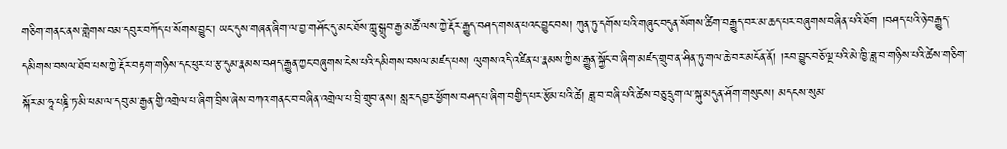གཅིག་གནང་ནས་གླེགས་བམ་དབུར་བཀོད་པ་སོགས་བྱུང་། ཡང་དུས་གཞན་ཞིག་ལ་བྱ་གཤོང་དུ་མང་ཐོས་ཀླུ་སྒྲུབ་རྒྱ་མཚོ་ལས་ཀྱེ་རྡོར་རྒྱུད་བཤད་གསན་པའང་བྱུང་བས། ཀུན་ཏུ་དགོས་པའི་གཞུང་བདུན་སོགས་ཚིག་བརྒྱུད་བར་མ་ཆད་པར་བཞུགས་བཞིན་པའི་ཐོག །བཤད་པའི་ཉེ་བརྒྱུད་དམིགས་བསལ་ཐོབ་པས་ཀྱེ་རྡོར་བརྟག་གཉིས་དང་ཕུར་པ་རྩ་དུམ་རྣམས་བཤད་རྒྱུན་ཀྱང་བཞུགས་ངེས་པའི་དམིགས་བསལ་མཛད་པས། ལུགས་འདི་འཛིན་པ་རྣམས་ཀྱིས་རྒྱུན་སྐྱོང་བ་ཞིག་མཛད་གྲུབ་ན་ཤིན་ཏུ་གལ་ཆེ་བར་མངོན་ནོ། །རབ་བྱུང་བཅོ་ལྔ་པའི་མེ་ཁྱི་ཟླ་བ་གཉིས་པའི་ཚེས་གཅིག་སྐོར་མ་ཧཱ་པཎྜི་ཏ་མི་ཕམ་ལ་དབུ་མ་རྒྱན་གྱི་འགྲེལ་པ་ཞིག་བྲིས་ཞེས་བཀའ་གནང་བ་བཞིན་འགྲེལ་པ་བྲི་གྲུབ་ནས། སླར་དབྱར་ཕྱོགས་བཤད་པ་ཞིག་བགྱིད་པར་རྩོམ་པའི་ཚེ། ཟླ་བ་བཞི་པའི་ཚེས་བཅུ་དྲུག་ལ་སྐུ་མདུན་ཤོག་གསུངས། མདངས་སུམ་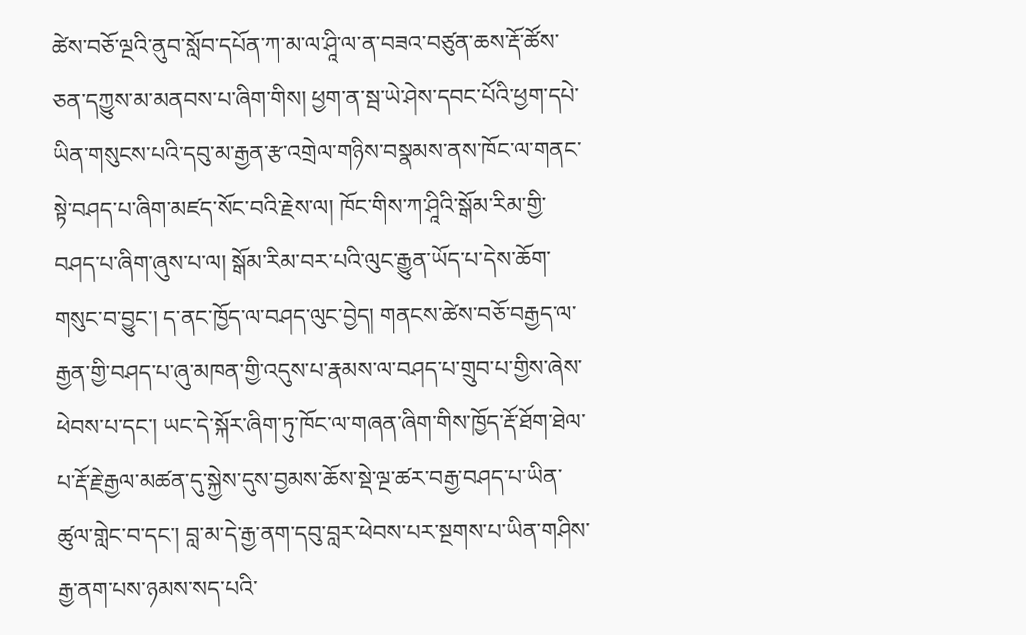ཚེས་བཅོ་ལྔའི་ནུབ་སློབ་དཔོན་ཀ་མ་ལ་ཤཱི་ལ་ན་བཟའ་བཙུན་ཆས་རྡོ་ཚོས་ཅན་དཀྱུས་མ་མནབས་པ་ཞིག་གིས། ཕྱག་ན་སྦ་ཡེ་ཤེས་དབང་པོའི་ཕྱག་དཔེ་ཡིན་གསུངས་པའི་དབུ་མ་རྒྱན་རྩ་འགྲེལ་གཉིས་བསྣམས་ནས་ཁོང་ལ་གནང་སྟེ་བཤད་པ་ཞིག་མཛད་སོང་བའི་རྗེས་ལ། ཁོང་གིས་ཀ་ཤཱིའི་སྒོམ་རིམ་གྱི་བཤད་པ་ཞིག་ཞུས་པ་ལ། སྒོམ་རིམ་བར་པའི་ལུང་རྒྱུན་ཡོད་པ་དེས་ཆོག་གསུང་བ་བྱུང་། ད་ནང་ཁྱོད་ལ་བཤད་ལུང་བྱེད། གནངས་ཚེས་བཅོ་བརྒྱད་ལ་རྒྱན་གྱི་བཤད་པ་ཞུ་མཁན་གྱི་འདུས་པ་རྣམས་ལ་བཤད་པ་གྲུབ་པ་གྱིས་ཞེས་ཕེབས་པ་དང་། ཡང་དེ་སྐོར་ཞིག་ཏུ་ཁོང་ལ་གཞན་ཞིག་གིས་ཁྱོད་རྡོ་ཐོག་ཐེལ་པ་རྡོ་རྗེ་རྒྱལ་མཚན་དུ་སྐྱེས་དུས་བྱམས་ཆོས་སྡེ་ལྔ་ཚར་བརྒྱ་བཤད་པ་ཡིན་ཚུལ་གླེང་བ་དང་། བླ་མ་དེ་རྒྱ་ནག་དབུ་བླར་ཕེབས་པར་སྔགས་པ་ཡིན་གཤིས་རྒྱ་ནག་པས་ཉམས་སད་པའི་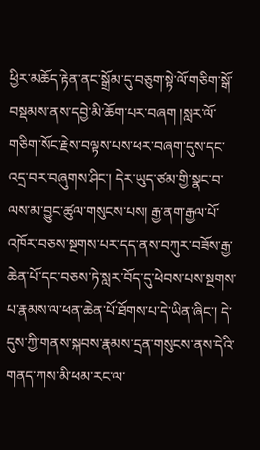ཕྱིར་མཆོད་རྟེན་ནང་སྒྲོམ་དུ་བཅུག་སྟེ་ལོ་གཅིག་སྒོ་བསྡམས་ནས་དབྱེ་མི་ཆོག་པར་བཞག །སླར་ལོ་གཅིག་སོང་རྗེས་བལྟས་པས་ཕར་བཞག་དུས་དང་འདྲ་བར་བཞུགས་ཤིང་། དེར་ཡུད་ཙམ་གྱི་སྣང་བ་ལས་མ་བྱུང་ཚུལ་གསུངས་པས། རྒྱ་ནག་རྒྱལ་པོ་འཁོར་བཅས་སྔགས་པར་དད་ནས་བཀུར་བཟོས་རྒྱ་ཆེན་པོ་དང་བཅས་ཏེ་སླར་བོད་དུ་ཕེབས་པས་སྔགས་པ་རྣམས་ལ་ཕན་ཆེན་པོ་ཐོགས་པ་དེ་ཡིན་ཞིང་། དེ་དུས་ཀྱི་གནས་སྐབས་རྣམས་དྲན་གསུངས་ནས་དེའི་གནད་ཀས་མི་ཕམ་རང་ལ་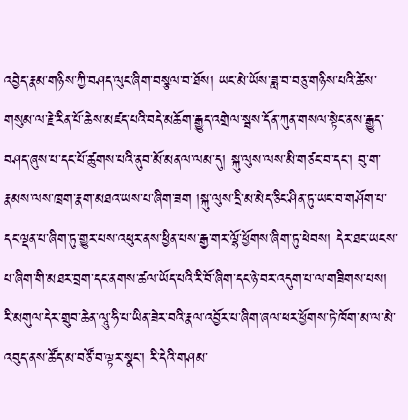འབྱེད་རྣམ་གཉིས་ཀྱི་བཤད་ལུང་ཞིག་བསྩལ་བ་ཐོས། ཡང་མེ་ཡོས་ཟླ་བ་བཅུ་གཉིས་པའི་ཚེས་གསུམ་ལ་རྗེ་རིན་པོ་ཆེས་མཛད་པའི་བདེ་མཆོག་རྒྱུད་འགྲེལ་སྦས་དོན་ཀུན་གསལ་སྟེང་ནས་རྒྱུད་བཤད་ཞུས་པ་དང་པོ་ཚུགས་པའི་ནུབ་མོ་མནལ་ལམ་དུ། སྐུ་ལུས་ལས་མི་གཙང་བ་དང་། བུ་ག་རྣམས་ལས་ཁྲག་རྣག་མཐའ་ཡས་པ་ཞིག་ཟག །སྐུ་ལུས་དྲི་མ་མེད་ཅིང་ཤིན་ཏུ་ཡང་བ་གཤོག་པ་དང་ལྡན་པ་ཞིག་ཏུ་གྱུར་པས་འཕུར་ནས་ཕྱིན་པས་རྒྱ་གར་ལྷོ་ཕྱོགས་ཞིག་ཏུ་ཕེབས། དེར་ཐང་ཡངས་པ་ཞིག་གི་མཐར་བྲག་དང་ནགས་ཚལ་ཡོད་པའི་རི་བོ་ཞིག་དང་ཉེ་བར་འདུག་པ་ལ་གཟིགས་པས། རི་མགུལ་དེར་གྲུབ་ཆེན་ལཱུ་ཧི་པ་ཡིན་ཟེར་བའི་རྣལ་འབྱོར་པ་ཞིག་ཞལ་ཕར་ཕྱོགས་ཏེ་ཁོག་མ་ལ་མེ་འབུད་ནས་ཚོད་མ་བཙོ་བ་ལྟར་སྣང་། རི་དེའི་གཤམ་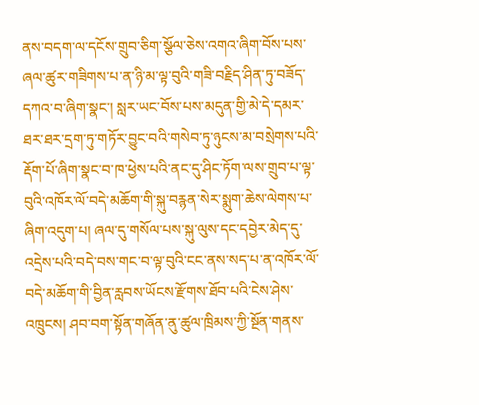ནས་བདག་ལ་དངོས་གྲུབ་ཅིག་སྩོལ་ཅེས་འགའ་ཞིག་བོས་པས་ཞལ་ཚུར་གཟིགས་པ་ན་ཉི་མ་ལྟ་བུའི་གཟི་བརྗིད་ཤིན་ཏུ་བཟོད་དཀའ་བ་ཞིག་སྣང་། སླར་ཡང་བོས་པས་མདུན་གྱི་མེ་དེ་དམར་ཐར་ཐར་དྲག་ཏུ་གཏོར་བྱུང་བའི་གསེབ་ཏུ་ཉུངས་མ་བསྲེགས་པའི་རྡོག་པོ་ཞིག་སྣང་བ་ཁ་ཕྱེས་པའི་ནང་དུ་ཤིང་ཏོག་ལས་གྲུབ་པ་ལྟ་བུའི་འཁོར་ལོ་བདེ་མཆོག་གི་སྐུ་བརྙན་སེར་སྨུག་ཆེས་ལེགས་པ་ཞིག་འདུག་པ། ཞལ་དུ་གསོལ་པས་སྐུ་ལུས་དང་དབྱེར་མེད་དུ་འདྲེས་པའི་བདེ་བས་གང་བ་ལྟ་བུའི་ངང་ནས་སད་པ་ན་འཁོར་ལོ་བདེ་མཆོག་གི་བྱིན་རླབས་ཡོངས་རྫོགས་ཐོབ་པའི་ངེས་ཤེས་འཁྲུངས། ཤབ་བག་སྟོན་གཞོན་ནུ་ཚུལ་ཁྲིམས་ཀྱི་སྔོན་གནས་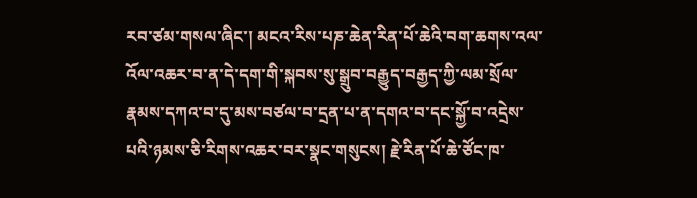རབ་ཙམ་གསལ་ཞིང་། མངའ་རིས་པཎ་ཆེན་རིན་པོ་ཆེའི་བག་ཆགས་འལ་འོལ་འཆར་བ་ན་དེ་དག་གི་སྐབས་སུ་སྒྲུབ་བརྒྱུད་བརྒྱད་ཀྱི་ལམ་སྲོལ་རྣམས་དཀའ་བ་དུ་མས་བཙལ་བ་དྲན་པ་ན་དགའ་བ་དང་སྐྱོ་བ་འདྲེས་པའི་ཉམས་ཅི་རིགས་འཆར་བར་སྣང་གསུངས། རྗེ་རིན་པོ་ཆེ་ཙོང་ཁ་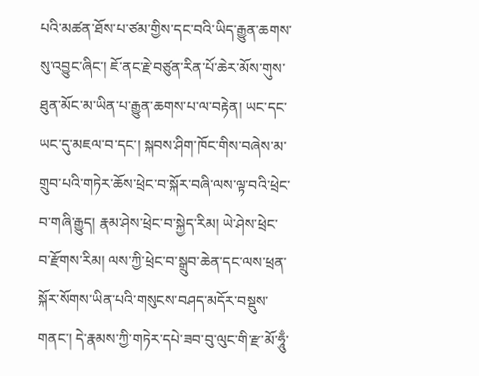པའི་མཚན་ཐོས་པ་ཙམ་གྱིས་དང་བའི་ཡིད་རྒྱུན་ཆགས་སུ་འབྱུང་ཞིང་། ཇོ་ནང་རྗེ་བཙུན་རིན་པོ་ཆེར་མོས་གུས་ཐུན་མོང་མ་ཡིན་པ་རྒྱུན་ཆགས་པ་ལ་བརྟེན། ཡང་དང་ཡང་དུ་མཇལ་བ་དང་། སྐབས་ཤིག་ཁོང་གིས་བཞེས་མ་གྲུབ་པའི་གཏེར་ཆོས་ཕྲེང་བ་སྐོར་བཞི་ལས་ལྟ་བའི་ཕྲེང་བ་གཞི་རྒྱུད། རྣམ་ཤེས་ཕྲེང་བ་སྐྱེད་རིམ། ཡེ་ཤེས་ཕྲེང་བ་རྫོགས་རིམ། ལས་ཀྱི་ཕྲེང་བ་སྒྲུབ་ཆེན་དང་ལས་ཕྲན་སྐོར་སོགས་ཡིན་པའི་གསུངས་བཤད་མདོར་བསྡུས་གནང་། དེ་རྣམས་ཀྱི་གཏེར་དཔེ་ཟབ་བུ་ལུང་གི་རྫ་མོ་ཧཱུྃ་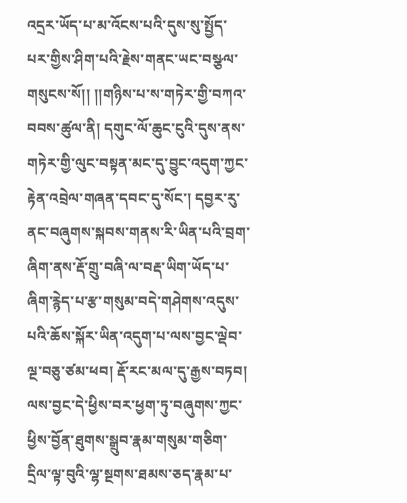འདྲར་ཡོད་པ་མ་འོངས་པའི་དུས་སུ་སྤྱོད་པར་གྱིས་ཤིག་པའི་རྗེས་གནང་ཡང་བསྩལ་གསུངས་སོ།། །།གཉིས་པ་ས་གཏེར་གྱི་བཀའ་བབས་ཚུལ་ནི། དགུང་ལོ་ཆུང་ངུའི་དུས་ནས་གཏེར་གྱི་ལུང་བསྟན་མང་དུ་བྱུང་འདུག་ཀྱང་རྟེན་འབྲེལ་གཞན་དབང་དུ་སོང་། དབྱར་རུ་ནང་བཞུགས་སྐབས་གནས་རི་ཡིན་པའི་བྲག་ཞིག་ནས་རྡོ་གྲུ་བཞི་ལ་བརྡ་ཡིག་ཡོད་པ་ཞིག་རྙེད་པ་རྩ་གསུམ་བདེ་གཤེགས་འདུས་པའི་ཆོས་སྐོར་ཡིན་འདུག་པ་ལས་བྱང་ལྡེབ་ལྔ་བཅུ་ཙམ་ཕབ། རྡོ་རང་མལ་དུ་རྒྱས་བཏབ། ལས་བྱང་དེ་ཕྱིས་བར་ཕྱག་ཏུ་བཞུགས་ཀྱང་ཕྱིས་བྱོན་ཐུགས་སྒྲུབ་རྣམ་གསུམ་གཅིག་དྲིལ་ལྟ་བུའི་ལྷ་སྔགས་ཐམས་ཅད་རྣམ་པ་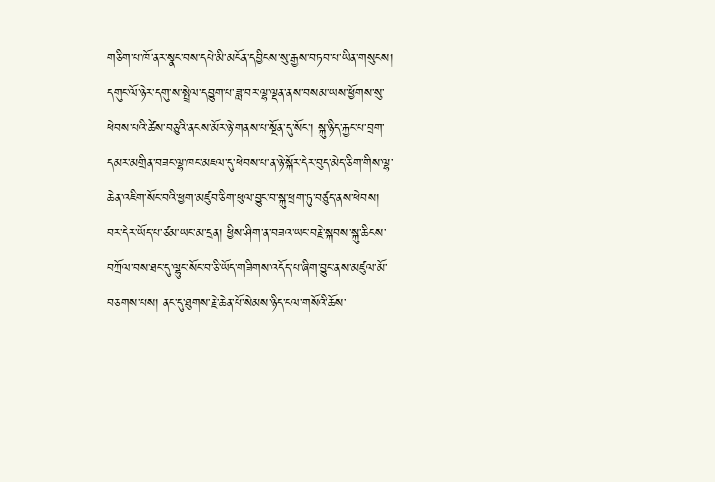གཅིག་པ་ཁོ་ནར་སྣང་བས་དཔེ་མི་མངོན་དབྱིངས་སུ་རྒྱས་བཏབ་པ་ཡིན་གསུངས། དགུང་ལོ་ཉེར་དགུ་ས་སྤྲེལ་དབྱུག་པ་ཟླ་བར་ལྷ་ལྡན་ནས་བསམ་ཡས་ཕྱོགས་སུ་ཕེབས་པའི་ཚེས་བཅུའི་ནངས་མོར་ཉེ་གནས་པ་སྔོན་དུ་སོང་། སྐུ་ཉིད་རྐྱང་པ་བྲག་དམར་མགྲིན་བཟང་ལྷ་ཁང་མཇལ་དུ་ཕེབས་པ་ན་ཉེ་སྐོར་དེར་བུད་མེད་ཅིག་གིས་ལྷ་ཆེན་འཇིག་སོང་བའི་ཕྱག་མཛུབ་ཅིག་ཕུལ་བྱུང་བ་སྐུ་ཕྲག་ཏུ་བཙུད་ནས་ཕེབས། བར་དེར་ཡོད་པ་ཙམ་ཡང་མ་དྲན། ཕྱིས་ཤིག་ན་བཟའ་ཡང་བརྗེ་སྐབས་སྐུ་ཆིངས་བཀྲོལ་བས་ཐང་དུ་ལྷུང་སོང་བ་ཅི་ཡོད་གཟིགས་འདོད་པ་ཞིག་བྱུང་ནས་མཛུལ་མོ་བཅགས་པས། ནང་དུ་ཐུགས་རྗེ་ཆེན་པོ་སེམས་ཉིད་ངལ་གསོའི་ཆོས་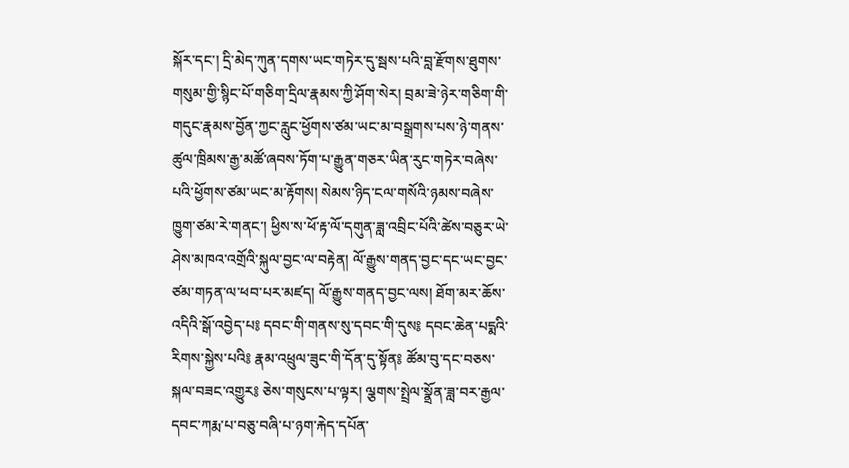སྐོར་དང་། དྲི་མེད་ཀུན་དགས་ཡང་གཏེར་དུ་སྦས་པའི་བླ་རྫོགས་ཐུགས་གསུམ་གྱི་སྙིང་པོ་གཅིག་དྲིལ་རྣམས་ཀྱི་ཤོག་སེར། བྲམ་ཟེ་ཉེར་གཅིག་གི་གདུང་རྣམས་བྱོན་ཀྱང་རླུང་ཕྱོགས་ཙམ་ཡང་མ་བསྒྲགས་པས་ཉེ་གནས་ཚུལ་ཁྲིམས་རྒྱ་མཚོ་ཞབས་ཏོག་པ་རྒྱུན་གཅར་ཡིན་རུང་གཏེར་བཞེས་པའི་ཕྱོགས་ཙམ་ཡང་མ་རྟོགས། སེམས་ཉིད་ངལ་གསོའི་ཉམས་བཞེས་ཁྱུག་ཙམ་རེ་གནང་། ཕྱིས་ས་ཕོ་རྟ་ལོ་དགུན་ཟླ་འབྲིང་པོའི་ཚེས་བཅུར་ཡེ་ཤེས་མཁའ་འགྲོའི་སྐུལ་བྱང་ལ་བརྟེན། ལོ་རྒྱུས་གནད་བྱང་དང་ཡང་བྱང་ཙམ་གཏན་ལ་ཕབ་པར་མཛད། ལོ་རྒྱུས་གནད་བྱང་ལས། ཐོག་མར་ཆོས་འདིའི་སྒོ་འབྱེད་པ༔ དབང་གི་གནས་སུ་དབང་གི་དུས༔ དབང་ཆེན་པདྨའི་རིགས་སྐྱེས་པའི༔ རྣམ་འཕྲུལ་ཟུང་གི་དོན་དུ་སྟོན༔ ཚོམ་བུ་དང་བཅས་སྐལ་བཟང་འགྱུར༔ ཅེས་གསུངས་པ་ལྟར། ལྕགས་སྤྲེལ་སྣྲོན་ཟླ་བར་རྒྱལ་དབང་ཀརྨ་པ་བཅུ་བཞི་པ་ཉག་རྐེད་དཔོན་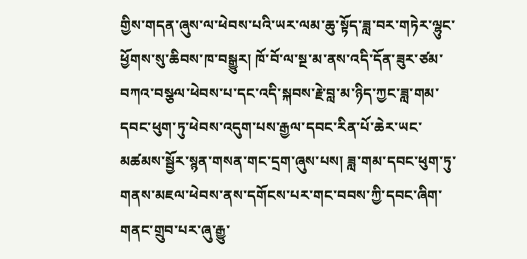གྱིས་གདན་ཞུས་ལ་ཕེབས་པའི་ཡར་ལམ་ཆུ་སྟོད་ཟླ་བར་གཏེར་ལྷུང་ཕྱོགས་སུ་ཆིབས་ཁ་བསྒྱུར། ཁོ་བོ་ལ་སྔ་མ་ནས་འདི་དོན་ཟུར་ཙམ་བཀའ་བསྩལ་ཕེབས་པ་དང་འདི་སྐབས་རྗེ་བླ་མ་ཉིད་ཀྱང་ཟླ་གམ་དབང་ཕུག་ཏུ་ཕེབས་འདུག་པས་རྒྱལ་དབང་རིན་པོ་ཆེར་ཡང་མཚམས་སྦྱོར་སྙན་གསན་གང་དྲག་ཞུས་པས། ཟླ་གམ་དབང་ཕུག་ཏུ་གནས་མཇལ་ཕེབས་ནས་དགོངས་པར་གང་བབས་ཀྱི་དབང་ཞིག་གནང་གྲུབ་པར་ཞུ་རྒྱུ་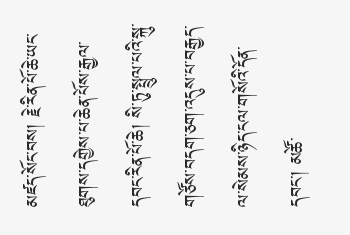མཛད་སོང་བས། རྗེ་རིན་པོ་ཆེ་ཡང་ཐུགས་དགྱེས་པ་ཆེན་པོས་རྒྱལ་དབང་རིན་པོ་ཆེ། སི་ཏུ་སྤྲུལ་པའི་སྐུ་གཙོས་བདག་ཅག་འདུས་པ་བརྒྱད་ལ་སེམས་ཉིད་ངལ་གསོའི་དོན་དབང་། མཚོ་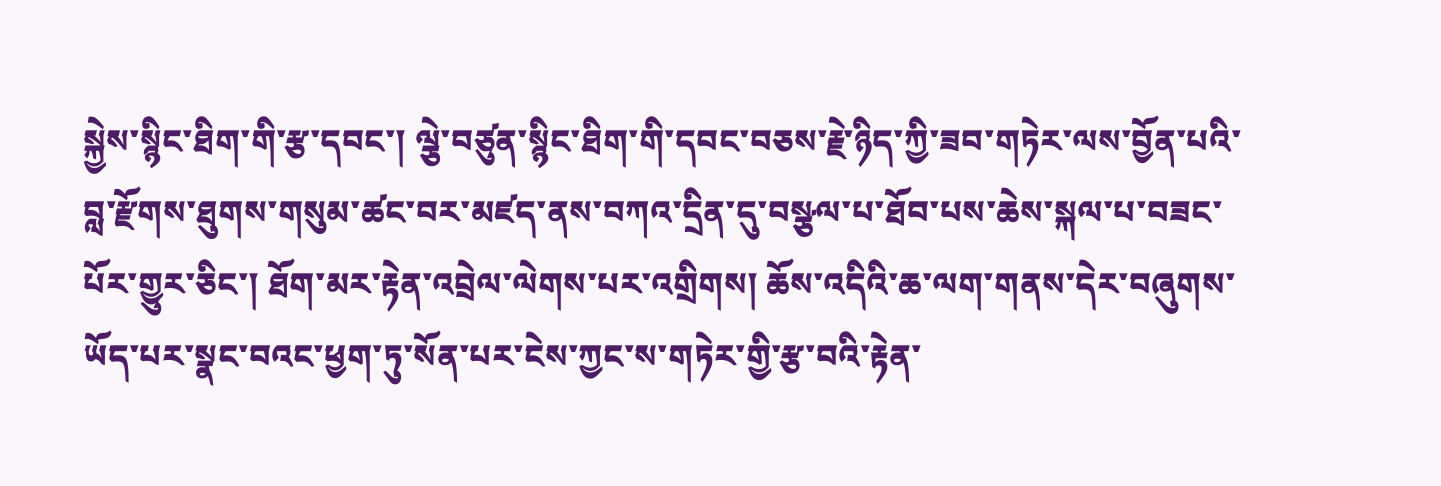སྐྱེས་སྙིང་ཐིག་གི་རྩ་དབང་། ལྕེ་བཙུན་སྙིང་ཐིག་གི་དབང་བཅས་རྗེ་ཉིད་ཀྱི་ཟབ་གཏེར་ལས་བྱོན་པའི་བླ་རྫོགས་ཐུགས་གསུམ་ཚང་བར་མཛད་ནས་བཀའ་དྲིན་དུ་བསྩལ་པ་ཐོབ་པས་ཆེས་སྐལ་པ་བཟང་པོར་གྱུར་ཅིང་། ཐོག་མར་རྟེན་འབྲེལ་ལེགས་པར་འགྲིགས། ཆོས་འདིའི་ཆ་ལག་གནས་དེར་བཞུགས་ཡོད་པར་སྣང་བའང་ཕྱག་ཏུ་སོན་པར་ངེས་ཀྱང་ས་གཏེར་གྱི་རྩ་བའི་རྟེན་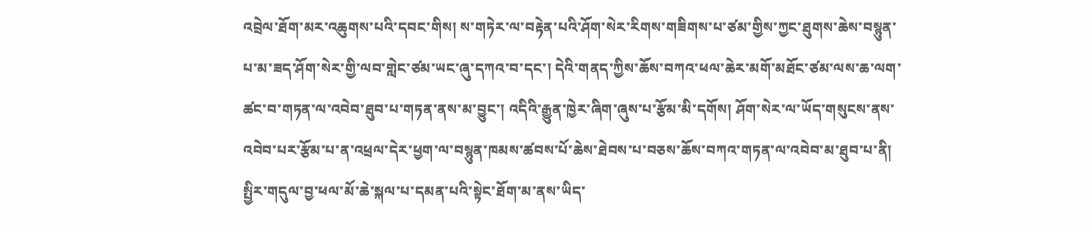འབྲེལ་ཐོག་མར་འཆུགས་པའི་དབང་གིས། ས་གཏེར་ལ་བརྟེན་པའི་ཤོག་སེར་རིགས་གཟིགས་པ་ཙམ་གྱིས་ཀྱང་ཐུགས་ཆེས་བསྙུན་པ་མ་ཟད་ཤོག་སེར་གྱི་ལབ་གླེང་ཙམ་ཡང་ཞུ་དཀའ་བ་དང་། དེའི་གནད་ཀྱིས་ཆོས་བཀའ་ཕལ་ཆེར་མགོ་མཐོང་ཙམ་ལས་ཆ་ལག་ཚང་བ་གཏན་ལ་འབེབ་ཐུབ་པ་གཏན་ནས་མ་བྱུང་། འདིའི་རྒྱུན་ཁྱེར་ཞིག་ཞུས་པ་རྩོམ་མི་དགོས། ཤོག་སེར་ལ་ཡོད་གསུངས་ནས་འབེབ་པར་རྩོམ་པ་ན་འཕྲལ་དེར་ཕྱག་ལ་བསྙུན་ཁམས་ཚབས་པོ་ཆེས་ཐེབས་པ་བཅས་ཆོས་བཀའ་གཏན་ལ་འབེབ་མ་ཐུབ་པ་ནི། སྤྱིར་གདུལ་བྱ་ཕལ་མོ་ཆེ་སྐལ་པ་དམན་པའི་སྟེང་ཐོག་མ་ནས་ཡིད་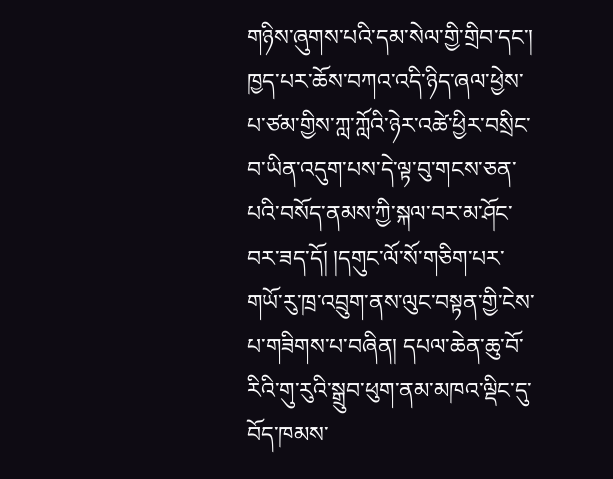གཉིས་ཞུགས་པའི་དམ་སེལ་གྱི་གྲིབ་དང་། ཁྱད་པར་ཆོས་བཀའ་འདི་ཉིད་ཞལ་ཕྱེས་པ་ཙམ་གྱིས་ཀླ་ཀློའི་ཉེར་འཚེ་ཕྱིར་བསྲིང་བ་ཡིན་འདུག་པས་དེ་ལྟ་བུ་གངས་ཅན་པའི་བསོད་ནམས་ཀྱི་སྐལ་བར་མ་ཤོང་བར་ཟད་དོ། །དགུང་ལོ་སོ་གཅིག་པར་གཡོ་རུ་ཁྲ་འབྲུག་ནས་ལུང་བསྟན་གྱི་ངེས་པ་གཟིགས་པ་བཞིན། དཔལ་ཆེན་ཆུ་བོ་རིའི་གུ་རུའི་སྒྲུབ་ཕུག་ནམ་མཁའ་ལྡིང་དུ་བོད་ཁམས་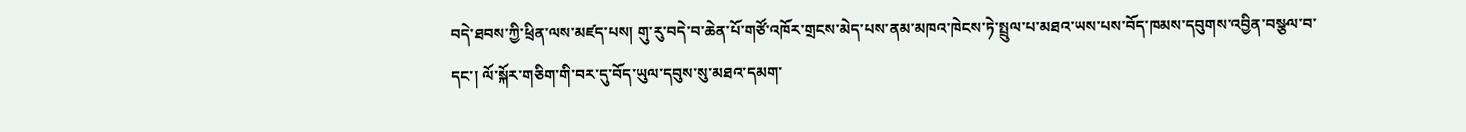བདེ་ཐབས་ཀྱི་ཕྲིན་ལས་མཛད་པས། གུ་རུ་བདེ་བ་ཆེན་པོ་གཙོ་འཁོར་གྲངས་མེད་པས་ནམ་མཁའ་ཁེངས་ཏེ་སྤྲུལ་པ་མཐའ་ཡས་པས་བོད་ཁམས་དབུགས་འབྱིན་བསྩལ་བ་དང་། ལོ་སྐོར་གཅིག་གི་བར་དུ་བོད་ཡུལ་དབུས་སུ་མཐའ་དམག་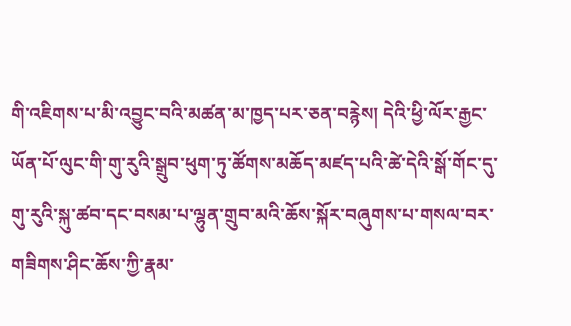གི་འཇིགས་པ་མི་འབྱུང་བའི་མཚན་མ་ཁྱད་པར་ཅན་བརྙེས། དེའི་ཕྱི་ལོར་རྒྱང་ཡོན་པོ་ལུང་གི་གུ་རུའི་སྒྲུབ་ཕུག་ཏུ་ཚོགས་མཆོད་མཛད་པའི་ཚེ་དེའི་སྒོ་གོང་དུ་གུ་རུའི་སྐུ་ཚབ་དང་བསམ་པ་ལྷུན་གྲུབ་མའི་ཆོས་སྐོར་བཞུགས་པ་གསལ་བར་གཟིགས་ཤིང་ཆོས་ཀྱི་རྣམ་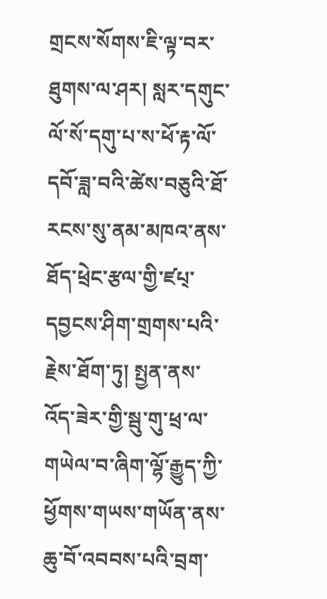གྲངས་སོགས་ཇི་ལྟ་བར་ཐུགས་ལ་ཤར། སླར་དགུང་ལོ་སོ་དགུ་པ་ས་ཕོ་རྟ་ལོ་དབོ་ཟླ་བའི་ཚེས་བཅུའི་ཐོ་རངས་སུ་ནམ་མཁའ་ནས་ཐོད་ཕྲེང་རྩལ་གྱི་ཛཔ྄་དབྱངས་ཤིག་གྲགས་པའི་རྗེས་ཐོག་ཏུ། སྤྱན་ནས་འོད་ཟེར་གྱི་སྦུ་གུ་ཕྲ་ལ་གཡེལ་བ་ཞིག་ལྷོ་རྒྱུད་ཀྱི་ཕྱོགས་གཡས་གཡོན་ནས་ཆུ་བོ་འབབས་པའི་བྲག་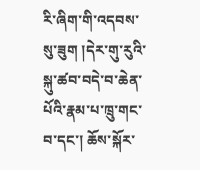རི་ཞིག་གི་འདབས་སུ་ཟུག །དེར་གུ་རུའི་སྐུ་ཚབ་བདེ་བ་ཆེན་པོའི་རྣམ་པ་ཁྲུ་གང་བ་དང་། ཆོས་སྐོར་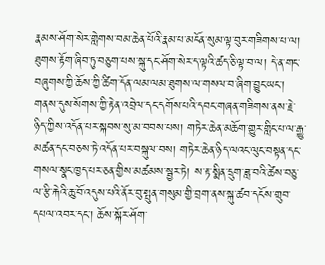རྣམས་ཤོག་སེར་གླེགས་བམ་ཆེན་པོའི་རྣམ་པ་མངོན་སུམ་ལྟ་བུར་གཟིགས་པ་ལ། ཐུགས་རྟོག་ཞིབ་ཏུ་བཅུག་པས་སྐུ་དང་ཤོག་སེར་ད་ལྟའི་ཚད་ཅི་ལྟ་བ་ལ། དེ་ན་གང་བཞུགས་ཀྱི་ཆོས་ཀྱི་ཚིག་དོན་ལམ་ལམ་ཐུགས་ལ་གསལ་བ་ཞིག་བྱུང་ཡང་། གནས་དུས་སོགས་ཀྱི་རྟེན་འབྲེལ་དང་དགོས་པའི་དབང་གཞན་གཟིགས་ནས་རྗེ་ཉིད་ཀྱིས་འདོན་པར་སྐབས་སུ་མ་བབས་པས། གཏེར་ཆེན་མཆོག་གྱུར་གླིང་པ་ལ་རྒྱུ་མཚན་དང་བཅས་ཏེ་འདོན་པར་བསྐུལ་བས། གཏེར་ཆེན་ཉིད་ལའང་ལུང་བསྟན་དང་གསལ་སྣང་ཁྱད་པར་ཅན་གྱིས་མཚམས་སྦྱར་ཏེ། ས་རྟ་སྨིན་དྲུག་ཟླ་བའི་ཚེས་བཅུ་ལ་རྩི་རྐེའི་ཆུ་བོ་འདུས་པའི་ནོར་བུ་སྤུན་གསུམ་གྱི་བྲག་ནས་སྐུ་ཚབ་དངོས་གྲུབ་དཔལ་འབར་དང་། ཆོས་སྐོར་ཤོག་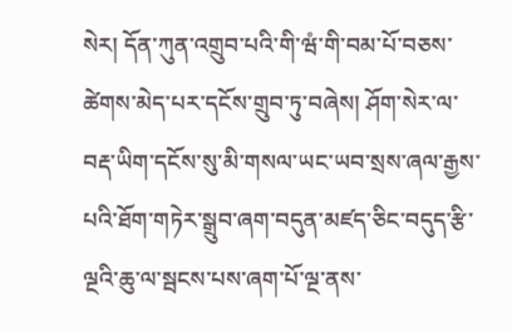སེར། དོན་ཀུན་འགྲུབ་པའི་གི་ཝཾ་གི་བམ་པོ་བཅས་ཚེགས་མེད་པར་དངོས་གྲུབ་ཏུ་བཞེས། ཤོག་སེར་ལ་བརྡ་ཡིག་དངོས་སུ་མི་གསལ་ཡང་ཡབ་སྲས་ཞལ་རྒྱས་པའི་ཐོག་གཏེར་སྒྲུབ་ཞག་བདུན་མཛད་ཅིང་བདུད་རྩི་ལྔའི་ཆུ་ལ་སྦངས་པས་ཞག་པོ་ལྔ་ནས་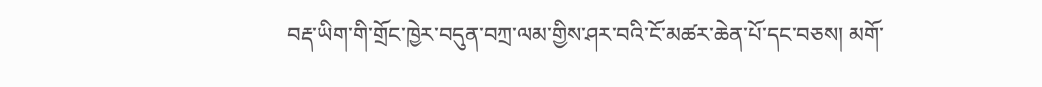བརྡ་ཡིག་གི་གྲོང་ཁྱེར་བདུན་བཀྲ་ལམ་གྱིས་ཤར་བའི་ངོ་མཚར་ཆེན་པོ་དང་བཅས། མགོ་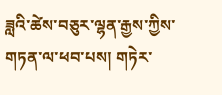ཟླའི་ཚེས་བཅུར་ལྷན་རྒྱས་ཀྱིས་གཏན་ལ་ཕབ་པས། གཏེར་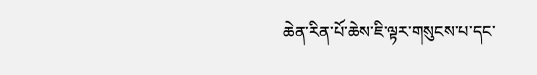ཆེན་རིན་པོ་ཆེས་ཇི་ལྟར་གསུངས་པ་དང་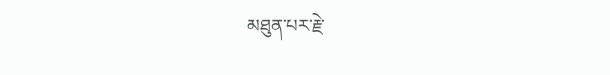མཐུན་པར་རྗེ་